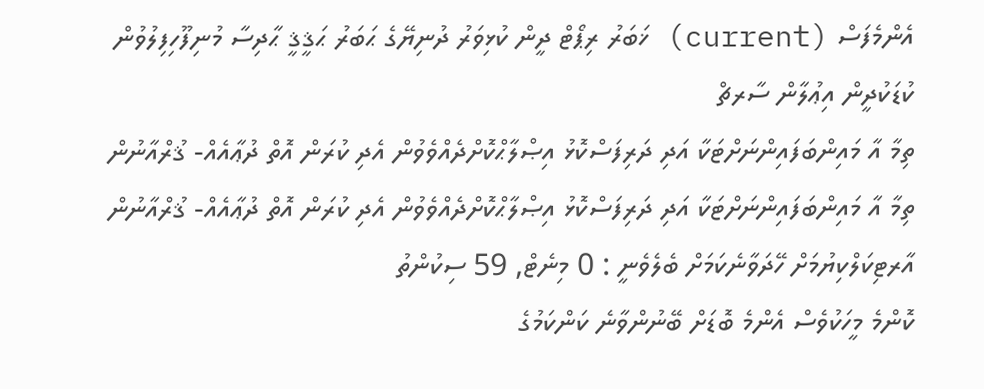އެންމެފަސް (current) ޚަބަރު ރިޕޯޓް ދީން ކުޅިވަރު ދުނިޔޭގެ ޙަބަރު ޙަޤީޤީ ޙާދިސާ މުނިފޫހިފިލުވުން ކުޑަކުދީން އިޢުލާން ސާރޗް
ތިމާ އާ މައިންބަފައިންނަށްޓަކާ އަދި ދަރިފަސްކޮޅު އިޞްލާޙްކޮށްދެއްވެވުން އެދި ކުރަން އޮތް ދުޢާއެއް- ޤުރްއާނުން
ތިމާ އާ މައިންބަފައިންނަށްޓަކާ އަދި ދަރިފަސްކޮޅު އިޞްލާޙްކޮށްދެއްވެވުން އެދި ކުރަން އޮތް ދުޢާއެއް- ޤުރްއާނުން
އާރޓިކަލްކިޔުމަށް ހޭދަވާނެކަމަށް ބެލެވެނީ : 0 މިނެޓް, 59 ސިކުންތު
ކޮންމެ މީހަކުވެސް އެންމެ ބޮޑަށް ބޭނުންވާނެ ކަންކަމުގެ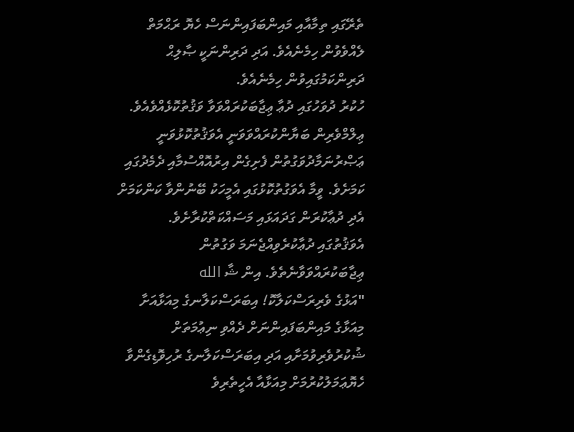ތެރޭގައި ތިމާއާއި މައިންބަފައިންނަސް ހެޔޮ ރަޙްމަތް ލެއްވެވުން ހިމެނެއެވެ. އަދި ދަރިންނަކީ ޞާލިޙް ދަރިންކަމުގައިވުން ހިމެނެއެވެ.
ހުކުރު ދުވަހުގައި ދުޢާ ޢިޖާބަކުރައްވަވާ ވަޤުތުކޮޅެއްވެއެވެ. ޢިލްމްވެރިން ބަޔާންކުރައްވަވަނީ އެވަޤުތުކޮޅުވަނީ ޢަޞްރުނަމާދުވަގުތުން ފެށިގެން އިރުއޮއްސުމާއި ދެމެދުގައި ކަމަށެވެ. ވީމާ އެވަގުތުކޮޅުގައި އެމީހަކު ބޭނުންވާ ކަންކަމަށް އެދި ދުޢާކުރަން ގަދައަޅައި މަސައްކަތްކުރާށެވެ.
އެވަޤުތުގައި ދުޢާކުރެވިއްޖެނަމަ ވަގުތުން ޢިޖާބަކުރައްވަވާނެތެވެ. އިން ޝާ الله
"އަޅުގެ ވެރިރަސްކަލާކޮ! އިބަރަސްކަލާނގެ މިއަޅާއަށާ މިއަޅާގެ މައިންބަފައިންނަށް ދެއްވި ނިޢުމަތަށް ޝުކުރުވެރިވުމަށާއި އަދި އިބަރަސްކަލާނގެ ރުހިވޮޑިގެންވާ ހެޔޮޢަމަލުކުރުމަށް މިއަޅާއާ އެހީތެރިވެ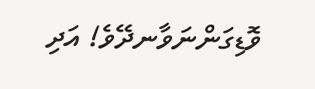ވޮޑިގަންނަވާނދޭވެ! އަދި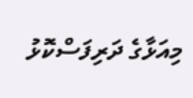މިއަޅާގެ ދަރިފަސްކޮޅު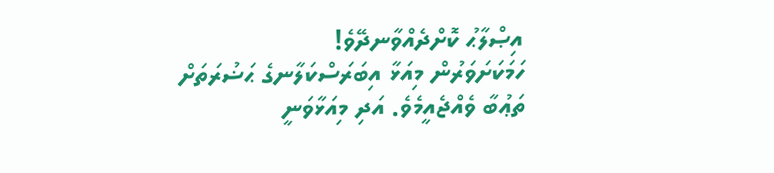އިޞްލާޙު ކޮށްދެއްވާނދޭވެ!
ހަމަކަށަވަރުން މިއަޅާ އިބަރަސްކަލާނގެ ޙަޟުރަތަށް ތަޢުބާ ވެއްޖެއީމެވެ. އަދި މިއަޅާވަނީ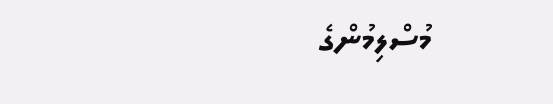މުސްލިމުންގެ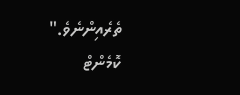ތެރެއިންނެވެ."
ކޮމެންޓް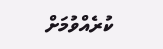ކުރެއްވުމަށް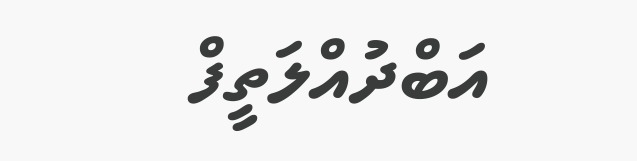އަބްދުއްލަތީފް